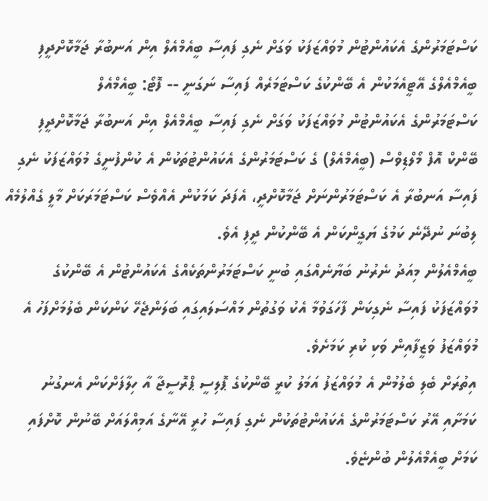ކަސްޓަމަރުންގެ އެކައުންޓުން މުވައްޒަފަކު ވަގަށް ނެގި ފައިސާ ބީއެމްއެލް އިން އަނބުރާ ޖަމާކޮށްދީފި
ބީއެމްއެލްގެ އޭޓީއެމަކުން އެ ބޭންކުގެ ކަސްޓަމަރެއް ފައިސާ ނަގަނީ -- ފޮޓޯ: ބީއެމްއެލް
ކަސްޓަމަރުންގެ އެކައުންޓުން މުވައްޒަފަކު ވަގަށް ނެގި ފައިސާ ބީއެމްއެލް އިން އަނބުރާ ޖަމާކޮށްދީފި
ބޭންކް އޮފް މޯލްޑިވްސް (ބީއެމްއެލް) ގެ ކަސްޓަމަރުންގެ އެކައުންޓުތަކުން އެ ކުންފުނީގެ މުވައްޒަފަކު ނެގި ފައިސާ އަނބުރާ އެ ކަސްޓަމަރުންނަށް ޖަމާކޮށްދީ، އެފަދަ ކަމަކުން އެއްވެސް ކަސްޓަމަރަކަށް މާލީ ގެއްލުމެއް ލިބުނަ ނުދޭނެ ކަމުގެ ޔަގީންކަން އެ ބޭންކުން ދީފި އެވެ.
ބީއެމްއެލުން މިއަދު ނެރުނު ބަޔާނެއްގައި ބުނީ ކަސްޓަމަރުންތަކެއްގެ އެކައުންޓުން އެ ބޭންކުގެ މުވައްޒަފަކު ފައިސާ ނެގިކަން ފާހަގަވުމާ އެކު ވަގުތުން މައްސަލައިގައި ބަލަންޖެހޭ ކަންކަން ބެލުމަށްފަހު އެ މުވައްޒަފު ވަޒީފާއިން ވަކި ކުރި ކަމަށެވެ.
އިތުރަށް ބެލި ބެލުމުން އެ މުވައްޒަފު އަމަލު ކުރީ ބޭންކުގެ ޕޮލިސީ ޕްރޮސީޖާ އާ ހިލާފަށްކަން އެނގުނު ކަމަށާއި އޭރު ކަސްޓަމަރުންގެ އެކައުންޓުތަކުން ނެގި ފައިސާ ހުރީ އޭނާގެ އަމިއްލައަށް ބޭނުން ކޮށްފައި ކަމަށް ބީއެމްއެލުން ބުންޏެވެ.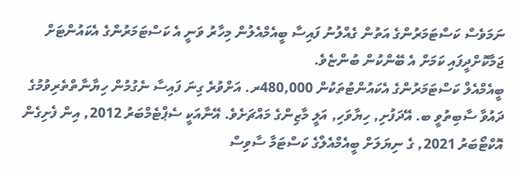ނަމަވެސް ކަސްޓަމަރުންގެ އަތުން ގެއްލުނު ފައިސާ ބީއެމްއެލުން މިހާރު ވަނީ އެ ކަސްޓަމަރުންގެ އެކައުންޓަށް ޖަމާކޮށްދީފައި ކަމަށް އެ ބޭންކުން ބުންޏެވެ.
ބީއެމްއެލް ކަސްޓަމަރުންގެ އެކައުންޓުތަކުން 480,000ރ. އަށްވުރެ ގިނަ ފައިސާ ނެގުމުން ހިޔާނާތްތެރިވުމުގެ ދައުވާ ސާބިތުވީ ބ. އޭދަފުށި, ހިޔާވަހި, އަލީ މާޒިންގެ މައްޗަށެވެ. އޭނާއަކީ ސެޕްޓެމްބަރު 2012, އިން ފެށިގެން އޮކްޓޯބަރު 2021, ގެ ނިޔަލަށް ބީއެމްއެލްގެ ކަސްޓަމާ ސާވިސް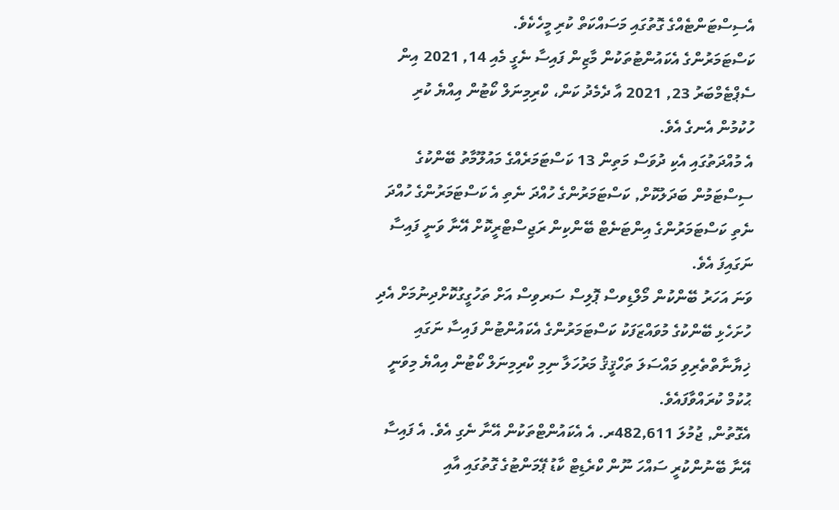އެސިސްޓަންޓެއްގެ ގޮތުގައި މަސައްކަތް ކުރި މީހެކެވެ.
ކަސްޓަމަރުންގެ އެކައުންޓުތަކުން މާޒިން ފައިސާ ނެގީ މެއި 14, 2021 އިން ސެޕްޓެމްބަރު 23, 2021 އާ ދެމެދު ކަން، ކްރިމިނަލް ކޯޓުން އިއްޔެ ކުރި ހުކުމުން އެނގެ އެވެ.
އެ މުއްދަތުގައި އެކި ދުވަސް މަތިން 13 ކަސްޓަމަރެއްގެ މައުލޫމާތު ބޭންކުގެ ސިސްޓަމުން ބަދަލުކޮށް, ކަސްޓަމަރުންގެ ހުއްދަ ނެތި އެ ކަސްޓަމަރުންގެ ހުއްދަ ނެތި ކަސްޓަމަރުންގެ އިންޓަނެޓް ބޭންކިން ރަޖިސްޓްރީކޮށް އޭނާ ވަނީ ފައިސާ ނަގައިފަ އެވެ.
ވަނަ އަހަރު ބޭންކުން މޯލްޑިވސް ޕޮލިސް ސަރވިސް އަށް ތަހުގީގުކޮށްދިނުމަށް އެދި ހުށަހެޅި ބޭންކުގެ މުވައްޒަފަކު ކަސްޓަމަރުންގެ އެކައުންޓުން ފައިސާ ނަގައި ޚިޔާނާތްތެރިވި މައްސަލަ ތަހްޤީޤު މަރުހަލާ ނިމި ކްރިމިނަލް ކޯޓުން އިއްޔެ މިވަނީ ޙުކުމް ކުރައްވާފައެވެ.
އެގޮތުން, ޖުމުލަ 482,611ރ. އެ އެކައުންޓްތަކުން އޭނާ ނެގި އެވެ. އެ ފައިސާ އޭނާ ބޭނުންކުރީ ސައްހަ ނޫން ކްރެޑިޓް ކާޑު ޕޭމަންޓުގެ ގޮތުގައި އާއި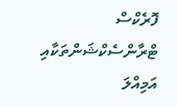ފޮރެކްސް ޓްރާންސެކްޝަންތަކާއި އަމިއްލަ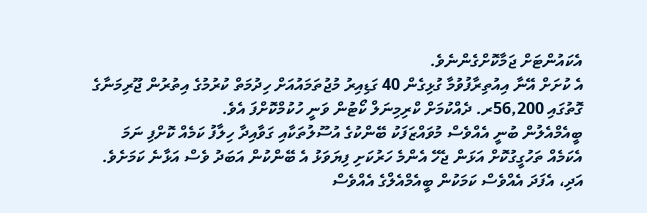އެކައުންޓަށް ޖަމާކޮށްގެންނެވެ.
އެ ކުށަށް އޭނާ އިއުތިރާފުވުމާ ގުޅިގެން 40 ގަޑިއިރު މުޖުތަމައުއަށް ހިދުމަތް ކުރުމުގެ އިތުރުން ޖޫރިމަނާގެ ގޮތުގައި 56,200ރ. ދެއްކުމަށް ކްރިމިނަލް ކޯޓުން ވަނީ ހުކުމްކޮށްފަ އެވެ.
ބީއެމްއެލުން ބުނީ އެއްވެސް މުވައްޒަފަކު ބޭންކުގެ އުސޫލުތަކާއި ގަވާއިދާ ހިލާފު ކަމެއް ކޮށްފި ނަމަ އެކަމެއް ތަހުގީގުކޮށް އަޅަން ޖެހޭ އެންމެ ހަރުކަށި ފިޔަވަޅު އެ ބޭންކުން އަބަދު ވެސް އަޅާނެ ކަމަށެވެ.
އަދި، އެފަދަ އެއްވެސް ކަމަކުން ބީއެމްއެލްގެ އެއްވެސް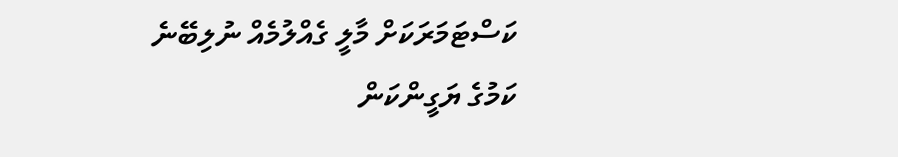ކަސްޓަމަރަކަށް މާލީ ގެއްލުމެއް ނުލިބޭނެ ކަމުގެ ޔަގީންކަން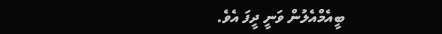ބީއެމްއެލުން ވަނީ ދީފަ އެވެ.